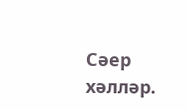Сәер хәлләр.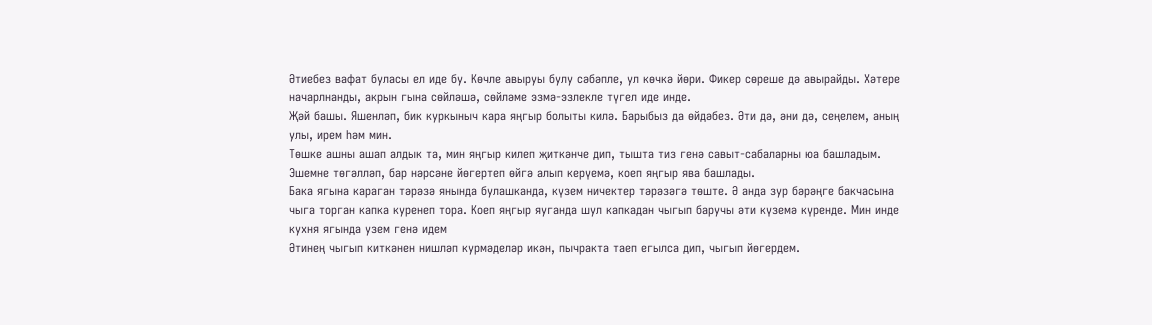Әтиебез вафат буласы ел иде бу. Көчле авыруы булу сәбәпле, ул көчкә йөри. Фикер сөреше дә авырайды. Хәтере начарлнанды, акрын гына сөйләшә, сөйләме эзмә-эзлекле түгел иде инде.
Җәй башы. Яшенләп, бик куркыныч кара яңгыр болыты килә. Барыбыз да өйдәбез. Әти дә, әни дә, сеңелем, аның улы, ирем һәм мин.
Төшке ашны ашап алдык та, мин яңгыр килеп җиткәнче дип, тышта тиз генә савыт-сабаларны юа башладым. Эшемне төгәлләп, бар нәрсәне йөгертеп өйгә алып керүемә, коеп яңгыр ява башлады.
Бака ягына караган тәрәзә янында булашканда, күзем ничектер тәрәзәгә төште. Ә анда зур бәрәңге бакчасына чыга торган капка куренеп тора. Коеп яңгыр яуганда шул капкадан чыгып баручы әти күземә күренде. Мин инде кухня ягында узем генә идем
Әтинең чыгып киткәнен нишләп курмәделәр икән, пычракта таеп егылса дип, чыгып йөгердем.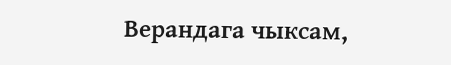Верандага чыксам,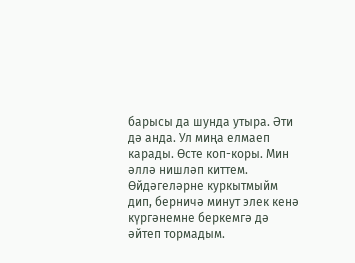барысы да шунда утыра. Әти дә анда. Ул миңа елмаеп карады. Өсте коп-коры. Мин әллә нишләп киттем. Өйдәгеләрне куркытмыйм дип, берничә минут элек кенә күргәнемне беркемгә дә әйтеп тормадым.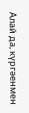Алай да, күргәенмен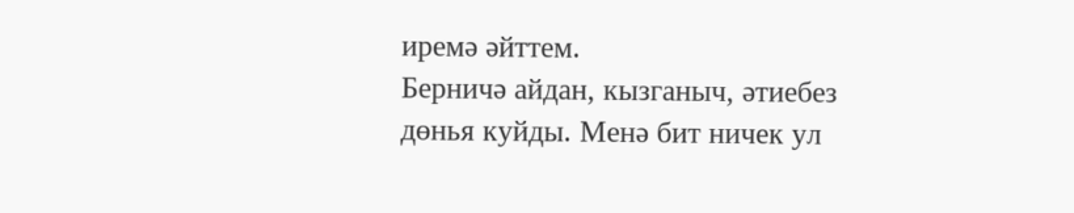иремә әйттем.
Берничә айдан, кызганыч, әтиебез дөнья куйды. Менә бит ничек ул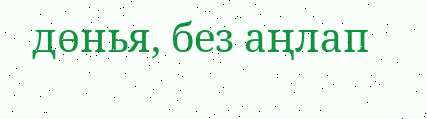дөнья, без аңлап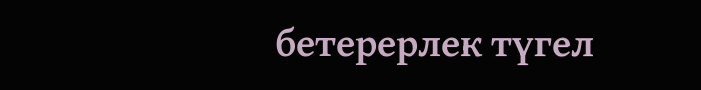бетерерлек түгел